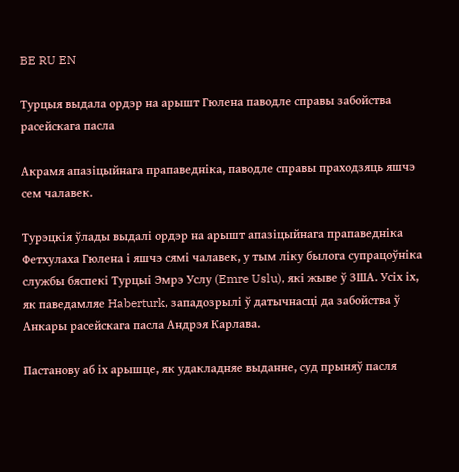BE RU EN

Турцыя выдала ордэр на арышт Гюлена паводле справы забойства расейскага пасла

Акрамя апазіцыйнага прапаведніка, паводле справы праходзяць яшчэ сем чалавек.

Турэцкія ўлады выдалі ордэр на арышт апазіцыйнага прапаведніка Фетхулаха Гюлена і яшчэ сямі чалавек, у тым ліку былога супрацоўніка службы бяспекі Турцыі Эмрэ Услу (Emre Uslu), які жыве ў ЗША. Усіх іх, як паведамляе Haberturk, западозрылі ў датычнасці да забойства ў Анкары расейскага пасла Андрэя Карлава.

Пастанову аб іх арышце, як удакладняе выданне, суд прыняў пасля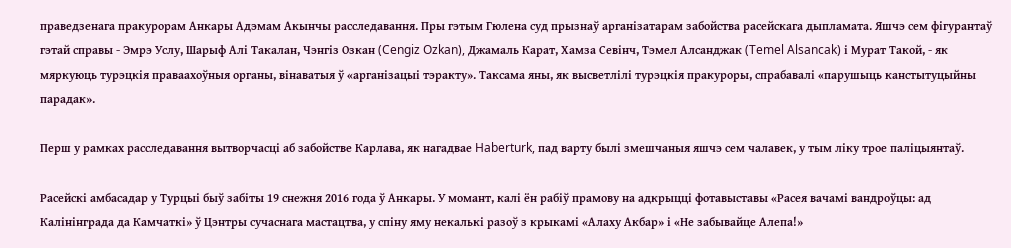праведзенага пракурорам Анкары Адэмам Акынчы расследавання. Пры гэтым Гюлена суд прызнаў арганізатарам забойства расейскага дыпламата. Яшчэ сем фігурантаў гэтай справы - Эмрэ Услу, Шарыф Алі Такалан, Чэнгіз Озкан (Cengiz Ozkan), Джамаль Карат, Хамза Севінч, Тэмел Алсанджак (Temel Alsancak) і Мурат Такой, - як мяркуюць турэцкія праваахоўныя органы, вінаватыя ў «арганізацыі тэракту». Таксама яны, як высветлілі турэцкія пракуроры, спрабавалі «парушыць канстытуцыйны парадак».

Перш у рамках расследавання вытворчасці аб забойстве Карлава, як нагадвае Haberturk, пад варту былі змешчаныя яшчэ сем чалавек, у тым ліку трое паліцыянтаў.

Расейскі амбасадар у Турцыі быў забіты 19 снежня 2016 года ў Анкары. У момант, калі ён рабіў прамову на адкрыцці фотавыставы «Расея вачамі вандроўцы: ад Калінінграда да Камчаткі» ў Цэнтры сучаснага мастацтва, у спіну яму некалькі разоў з крыкамі «Алаху Акбар» і «Не забывайце Алепа!»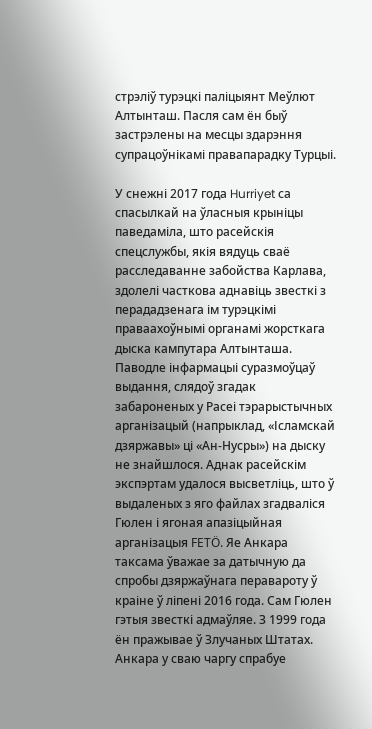стрэліў турэцкі паліцыянт Меўлют Алтынташ. Пасля сам ён быў застрэлены на месцы здарэння супрацоўнікамі правапарадку Турцыі.

У снежні 2017 года Hurriyet са спасылкай на ўласныя крыніцы паведаміла, што расейскія спецслужбы, якія вядуць сваё расследаванне забойства Карлава, здолелі часткова аднавіць звесткі з перададзенага ім турэцкімі праваахоўнымі органамі жорсткага дыска кампутара Алтынташа. Паводле інфармацыі суразмоўцаў выдання, слядоў згадак забароненых у Расеі тэрарыстычных арганізацый (напрыклад, «Ісламскай дзяржавы» ці «Ан-Нусры») на дыску не знайшлося. Аднак расейскім экспэртам удалося высветліць, што ў выдаленых з яго файлах згадваліся Гюлен і ягоная апазіцыйная арганізацыя FETÖ. Яе Анкара таксама ўважае за датычную да спробы дзяржаўнага перавароту ў краіне ў ліпені 2016 года. Сам Гюлен гэтыя звесткі адмаўляе. З 1999 года ён пражывае ў Злучаных Штатах. Анкара у сваю чаргу спрабуе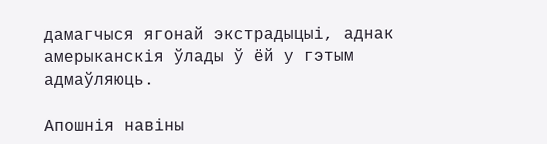дамагчыся ягонай экстрадыцыі, аднак амерыканскія ўлады ў ёй у гэтым адмаўляюць.

Апошнія навіны